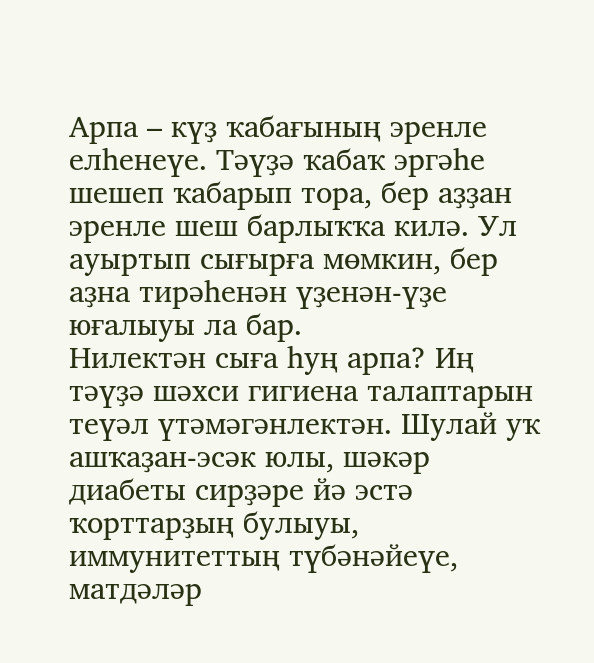Арпа – күҙ ҡабағының эренле елһенеүе. Тәүҙә ҡабаҡ эргәһе шешеп ҡабарып тора, бер аҙҙан эренле шеш барлыҡҡа килә. Ул ауыртып сығырға мөмкин, бер аҙна тирәһенән үҙенән-үҙе юғалыуы ла бар.
Нилектән сыға һуң арпа? Иң тәүҙә шәхси гигиена талаптарын теүәл үтәмәгәнлектән. Шулай уҡ ашҡаҙан-эсәк юлы, шәкәр диабеты сирҙәре йә эстә ҡорттарҙың булыуы, иммунитеттың түбәнәйеүе, матдәләр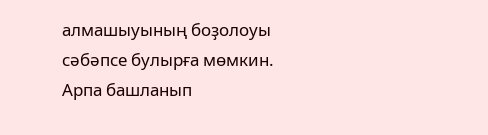алмашыуының боҙолоуы сәбәпсе булырға мөмкин. Арпа башланып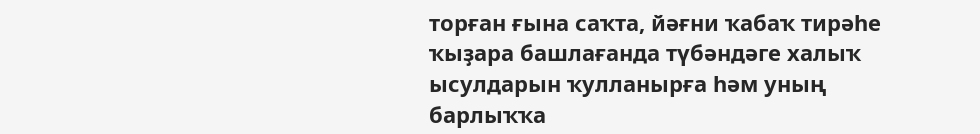торған ғына саҡта, йәғни ҡабаҡ тирәһе ҡыҙара башлағанда түбәндәге халыҡ ысулдарын ҡулланырға һәм уның барлыҡҡа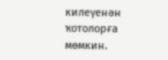килеүенән ҡотолорға мөмкин.